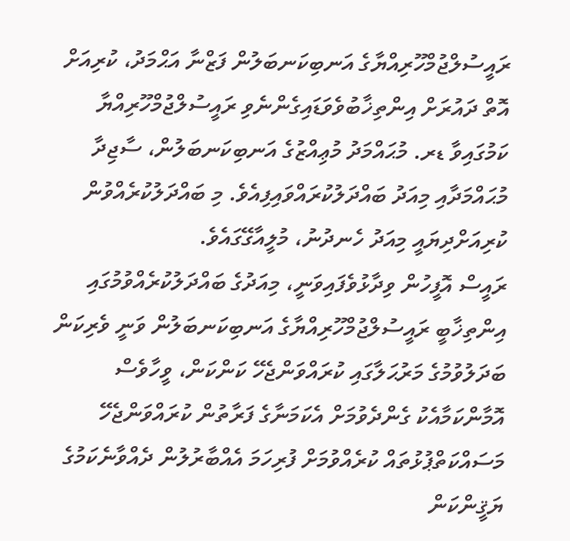ރައީސުލްޖުމްހޫރިއްޔާގެ އަނބިކަނބަލުން ފަޒްނާ އަޙްމަދު، ކުރިއަށް އޮތް ދައުރަށް އިންތިޚާބުވެވަޑައިގެންނެވި ރައީސުލްޖުމްހޫރިއްޔާ ކަމުގައިވާ ޑރ. މުޙައްމަދު މުޢިއްޒުގެ އަނބިކަނބަލުން، ސާޖިދާ މުޙައްމަދާއި މިއަދު ބައްދަލުކުރައްވައިފިއެވެ. މި ބައްދަލުކުރެއްވުން ކުރިއަށްދިޔައީ މިއަދު ހެނދުނު، މުލީއާގޭގައެވެ.
ރައީސް އޮފީހުން ވިދާޅުވެފައިވަނީ، މިއަދުގެ ބައްދަލުކުރެއްވުމުގައި އިންތިޚާބީ ރައީސުލްޖުމްހޫރިއްޔާގެ އަނބިކަނބަލުން ވަނީ ވެރިކަން ބަދަލުވުމުގެ މަރުޙަލާގައި ކުރައްވަންޖެހޭ ކަންކަން، ވީހާވެސް އޮމާންކަމާއެކު ގެންދެވުމަށް އެކަމަނާގެ ފަރާތުން ކުރައްވަންޖެހޭ މަސައްކަތްޕުޅުތައް ކުރެއްވުމަށް ފުރިހަމަ އެއްބާރުލުން ދެއްވާނެކަމުގެ ޔަޤީންކަން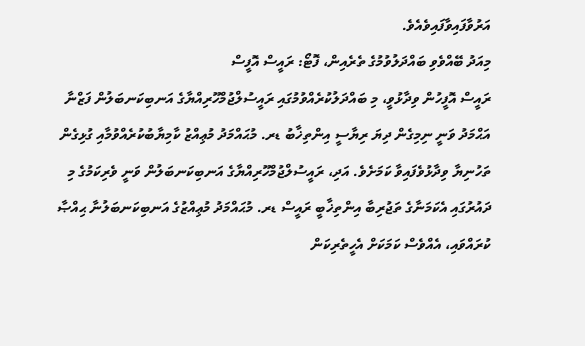އަރުވާފައިވާފައިވެއެވެ.
މިއަދު ބޭއްވެވި ބައްދަލުވުމުގެ ތެރެއިން، ފޮޓޯ: ރައީސް އޮފީސް
ރައީސް އޮފީހުން ވިދާޅުވީ، މި ބައްދަލުކުރެއްވުމުގައި ރައީސުލްޖުމްހޫރިއްޔާގެ އަނބިކަނބަލުން ފަޒްނާ އަޙްމަދު ވަނީ ނިމިގެން ދިޔަ ރިޔާސީ އިންތިޚާބު ޑރ. މުޙައްމަދު މުޢިއްޒު ކާމިޔާބުކުރެއްވުމާއި ގުޅިގެން ތަހުނިޔާ ވިދާޅުވެފައިވާ ކަމަށެވެ. އަދި، ރައީސުލްޖުމްހޫރިއްޔާގެ އަނބިކަނބަލުން ވަނީ ވެރިކަމުގެ މި ދައުރުގައި އެކަމަނާގެ ތަޖުރިބާ އިންތިޚާބީ ރައީސް ޑރ. މުޙައްމަދު މުޢިއްޒުގެ އަނބިކަނބަލުނާ ޙިއްޞާ ކުރައްވައި، އެއްވެސް ކަމަކަށް އެހީތެރިކަން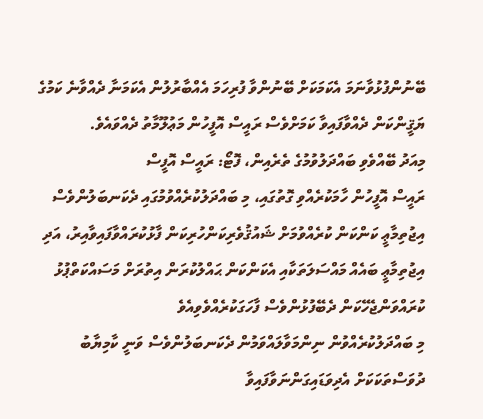ބޭނުންފުޅުވާނަމަ އެކަމަކަށް ބޭނުންވާ ފުރިހަމަ އެއްބާރުލުން އެކަމަނާ ދެއްވާނެ ކަމުގެ ޔަޤީންކަން ދެއްވާފައިވާ ކަމަށްވެސް ރައީސް އޮފީހުން މަޢުލޫމާތު ދެއްވައެވެ.
މިއަދު ބޭއްވެވި ބައްދަލުވުމުގެ ތެރެއިން، ފޮޓޯ: ރައީސް އޮފީސް
ރައީސް އޮފީހުން ހާމަކުރެއްވި ގޮތުގައި، މި ބައްދަލުކުރެއްވުމުގައި ދެކަނބަލުންވެސް އިޖުތިމާޢީ ކަންކަން ކުރެއްވުމަށް ޝައުޤުވެރިކަންހުރިކަން ފާޅުކުރައްވާފައިވާއިރު، އަދި އިޖުތިމާޢީ ބައެއް މައްސަލަތަކާއި އެކަންކަން ޙައްލުކުރަން އިތުރަށް މަސައްކަތްޕުޅު ކުރައްވަންޖެހޭކަން ދެބޭފުޅުންވެސް ފާހަގަކުރެއްވެވިއެވެ
މި ބައްދަލުކުރެއްވުން ނިންމަވާލައްވަމުން ދެކަނބަލުންވެސް ވަނީ ކާމިޔާބު ދުވަސްތަކަކަށް އެދިވަޑައިގަންނަވާފައިވާ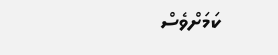ކަމަށްވެސް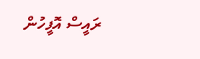ރައީސް އޮފީހުން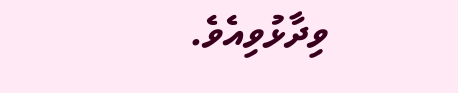ވިދާޅުވިއެވެ.